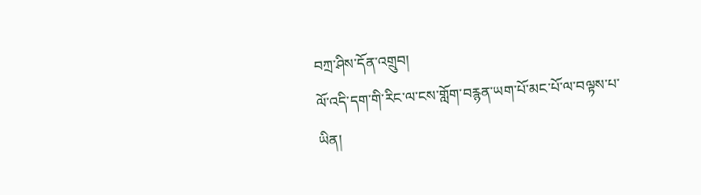བཀྲ་ཤིས་དོན་འགྲུབ།
ལོ་འདི་དག་གི་རིང་ལ་ངས་གློག་བརྙན་ཡག་པོ་མང་པོ་ལ་བལྟས་པ་ཡིན།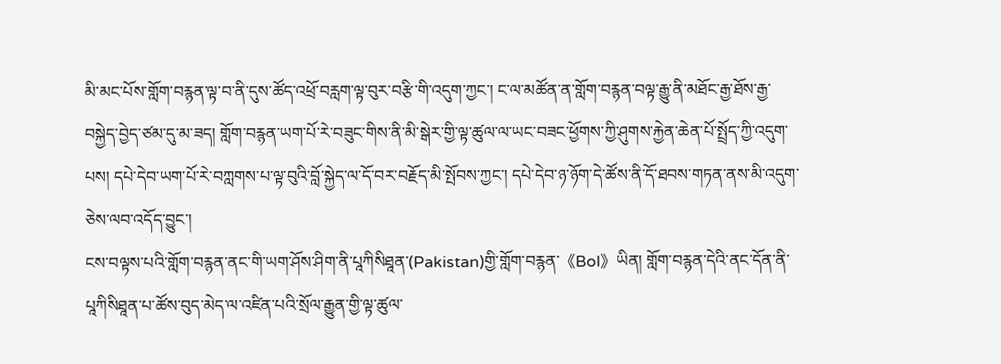མི་མང་པོས་གློག་བརྙན་ལྟ་བ་ནི་དུས་ཚོད་འཕྲོ་བརླག་ལྟ་བུར་བརྩི་གི་འདུག་ཀྱང་། ང་ལ་མཚོན་ན་གློག་བརྙན་བལྟ་རྒྱུ་ནི་མཐོང་རྒྱ་ཐོས་རྒྱ་བསྐྱེད་བྱེད་ཙམ་དུ་མ་ཟད། གློག་བརྙན་ཡག་པོ་རེ་བཟུང་གིས་ནི་མི་སྒེར་གྱི་ལྟ་ཚུལ་ལ་ཡང་བཟང་ཕྱོགས་ཀྱི་ཤུགས་རྐྱེན་ཆེན་པོ་སྤྲོད་ཀྱི་འདུག་པས། དཔེ་དེབ་ཡག་པོ་རེ་བཀླགས་པ་ལྟ་བུའི་བློ་སྐྱེད་ལ་དོ་བར་བརྗོད་མི་སྤོབས་ཀྱང་། དཔེ་དེབ་ཉ་ཉོག་དེ་ཚོས་ནི་དོ་ཐབས་གཏན་ནས་མི་འདུག་ཅེས་ལབ་འདོད་བྱུང་།
ངས་བལྟས་པའི་གློག་བརྙན་ནང་གི་ཡག་ཤོས་ཤིག་ནི་པཱཀིསིཐཱན་(Pakistan)གྱི་གློག་བརྙན་《Bol》ཡིན། གློག་བརྙན་དེའི་ནང་དོན་ནི་པཱཀིསིཐཱན་པ་ཚོས་བུད་མེད་ལ་འཛིན་པའི་སྲོལ་རྒྱུན་གྱི་ལྟ་ཚུལ་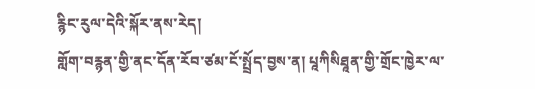རྙིང་རུལ་དེའི་སྐོར་ནས་རེད།
གློག་བརྙན་གྱི་ནང་དོན་རོབ་ཙམ་ངོ་སྤྲོད་བྱས་ན། པཱཀིསིཐཱན་གྱི་གྲོང་ཁྱེར་ལ་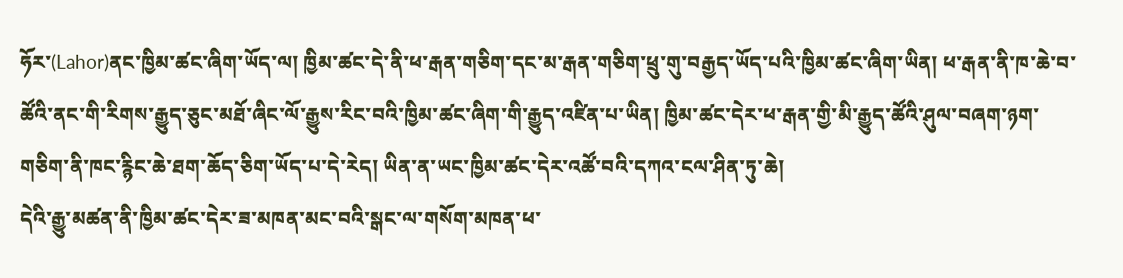ཧོར་(Lahor)ནང་ཁྱིམ་ཚང་ཞིག་ཡོད་ལ། ཁྱིམ་ཚང་དེ་ནི་ཕ་རྒན་གཅིག་དང་མ་རྒན་གཅིག་ཕྲུ་གུ་བརྒྱད་ཡོད་པའི་ཁྱིམ་ཚང་ཞིག་ཡིན། ཕ་རྒན་ནི་ཁ་ཆེ་བ་ཚོའི་ནང་གི་རིགས་རྒྱུད་ཅུང་མཐོ་ཞིང་ལོ་རྒྱུས་རིང་བའི་ཁྱིམ་ཚང་ཞིག་གི་རྒྱུད་འཛིན་པ་ཡིན། ཁྱིམ་ཚང་དེར་ཕ་རྒན་གྱི་མི་རྒྱུད་ཚོའི་ཤུལ་བཞག་ཉག་གཅིག་ནི་ཁང་རྙིང་ཆེ་ཐག་ཆོད་ཅིག་ཡོད་པ་དེ་རེད། ཡིན་ན་ཡང་ཁྱིམ་ཚང་དེར་འཚོ་བའི་དཀའ་ངལ་ཤིན་ཏུ་ཆེ།
དེའི་རྒྱུ་མཚན་ནི་ཁྱིམ་ཚང་དེར་ཟ་མཁན་མང་བའི་སྒང་ལ་གསོག་མཁན་ཕ་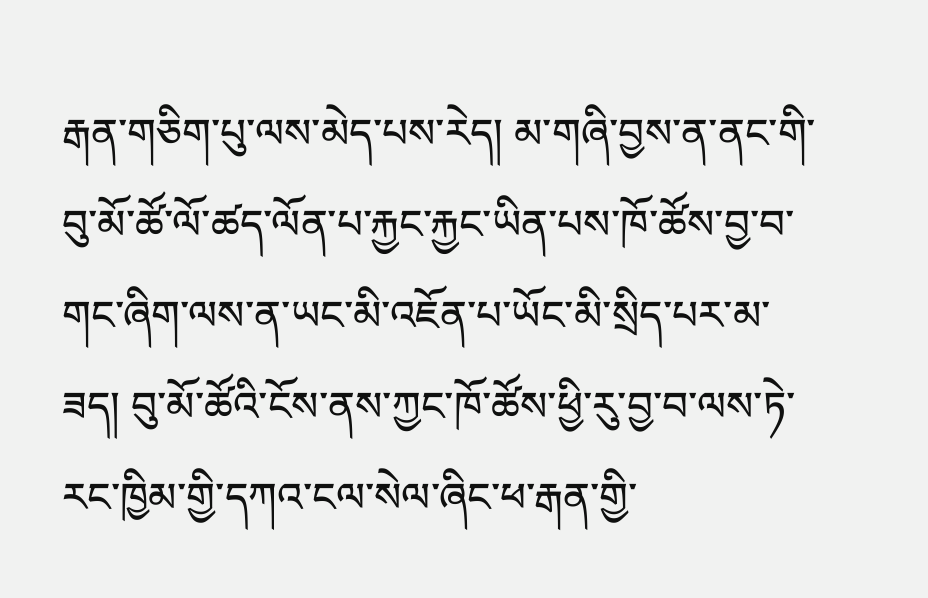རྒན་གཅིག་པུ་ལས་མེད་པས་རེད། མ་གཞི་བྱས་ན་ནང་གི་བུ་མོ་ཚོ་ལོ་ཚད་ལོན་པ་རྐྱང་རྐྱང་ཡིན་པས་ཁོ་ཚོས་བྱ་བ་གང་ཞིག་ལས་ན་ཡང་མི་འཇོན་པ་ཡོང་མི་སྲིད་པར་མ་ཟད། བུ་མོ་ཚོའི་ངོས་ནས་ཀྱང་ཁོ་ཚོས་ཕྱི་རུ་བྱ་བ་ལས་ཏེ་རང་ཁྱིམ་གྱི་དཀའ་ངལ་སེལ་ཞིང་ཕ་རྒན་གྱི་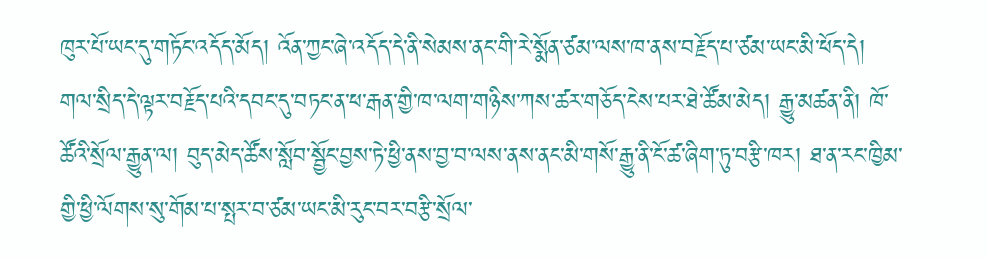ཁུར་པོ་ཡང་དུ་གཏོང་འདོད་མོད། འོན་ཀྱང་ཞེ་འདོད་དེ་ནི་སེམས་ནང་གི་རེ་སྨོན་ཙམ་ལས་ཁ་ནས་བརྗོད་པ་ཙམ་ཡང་མི་ཕོད་དེ། གལ་སྲིད་དེ་ལྟར་བརྗོད་པའི་དབང་དུ་བཏང་ན་ཕ་རྒན་གྱི་ཁ་ལག་གཉིས་ཀས་ཚར་གཅོད་ངེས་པར་ཐེ་ཚོམ་མེད། རྒྱུ་མཚན་ནི། ཁོ་ཚོའི་སྲོལ་རྒྱུན་ལ། བུད་མེད་ཚོས་སློབ་སྦྱོང་བྱས་ཏེ་ཕྱི་ནས་བྱ་བ་ལས་ནས་ནང་མི་གསོ་རྒྱུ་ནི་ངོ་ཚ་ཞིག་ཏུ་བརྩི་ཁར། ཐ་ན་རང་ཁྱིམ་གྱི་ཕྱི་ལོགས་སུ་གོམ་པ་སྤར་བ་ཙམ་ཡང་མི་རུང་བར་བརྩི་སྲོལ་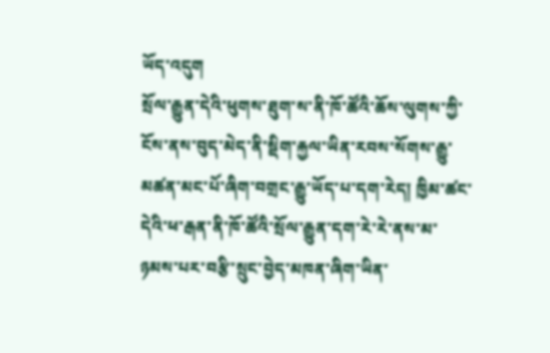ཡོད་འདུག
སྲོལ་རྒྱུན་དེའི་ཕུགས་ཐུག་ས་ནི་ཁོ་ཚོའི་ཆོས་ལུགས་ཀྱི་ངོས་ནས་བུད་མེད་ནི་སྡིག་རྐྱལ་ཡིན་རབས་སོགས་རྒྱུ་མཚན་མང་པོ་ཞིག་བགྲང་རྒྱུ་ཡོད་པ་དག་རེད། ཁྱིམ་ཚང་དེའི་ཕ་རྒན་ནི་ཁོ་ཚོའི་སྲོལ་རྒྱུན་དག་རེ་རེ་ནས་མ་ཉམས་པར་བརྩི་སྲུང་བྱེད་མཁན་ཞིག་ཡིན་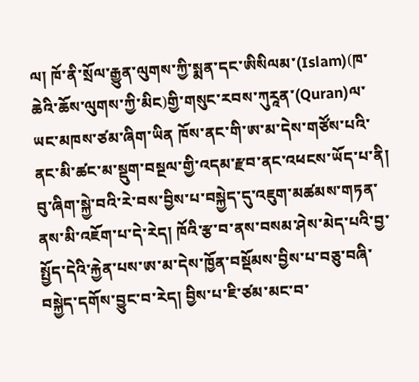ལ། ཁོ་ནི་སྲོལ་རྒྱུན་ལུགས་ཀྱི་སྨན་དང་ཨིསིལམ་(Islam)(ཁ་ཆེའི་ཆོས་ལུགས་ཀྱི་མིང)གྱི་གསུང་རབས་ཀུརཱན་(Quran)ལ་ཡང་མཁས་ཙམ་ཞིག་ཡིན ཁོས་ནང་གི་ཨ་མ་དེས་གཙོས་པའི་ནང་མི་ཚང་མ་སྡུག་བསྔལ་གྱི་འདམ་རྫབ་ནང་འཕངས་ཡོད་པ་ནི། བུ་ཞིག་སྐྱེ་བའི་རེ་བས་བྱིས་པ་བསྐྱེད་དུ་འཇུག་མཚམས་གཏན་ནས་མི་འཇོག་པ་དེ་རེད། ཁོའི་རྩ་བ་ནས་བསམ་ཤེས་མེད་པའི་བྱ་སྤྱོད་དེའི་རྐྱེན་པས་ཨ་མ་དེས་ཁྱོན་བསྡོམས་བྱིས་པ་བཅུ་བཞི་བསྐྱེད་དགོས་བྱུང་བ་རེད། བྱིས་པ་ཇི་ཙམ་མང་བ་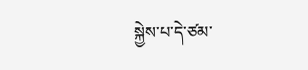སྐྱེས་པ་དེ་ཙམ་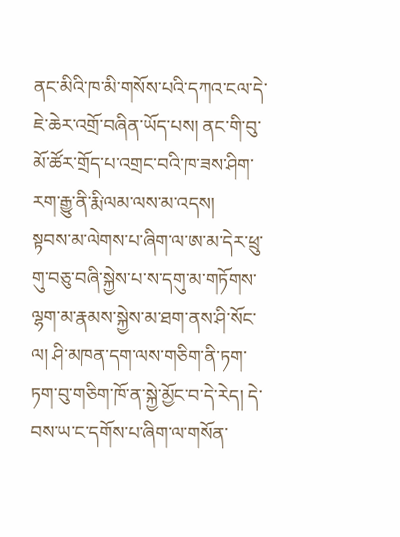ནང་མིའི་ཁ་མི་གསོས་པའི་དཀའ་ངལ་དེ་ཇེ་ཆེར་འགྲོ་བཞིན་ཡོད་པས། ནང་གི་བུ་མོ་ཚོར་གྲོད་པ་འགྲང་བའི་ཁ་ཟས་ཤིག་རག་རྒྱུ་ནི་རྨི་ལམ་ལས་མ་འདས།
སྟབས་མ་ལེགས་པ་ཞིག་ལ་ཨ་མ་དེར་ཕྲུ་གུ་བཅུ་བཞི་སྐྱེས་པ་ས་དགུ་མ་གཏོགས་ལྷག་མ་རྣམས་སྐྱེས་མ་ཐག་ནས་ཤི་སོང་ལ། ཤི་མཁན་དག་ལས་གཅིག་ནི་ཏག་ཏག་བུ་གཅིག་ཁོ་ན་སྐྱེ་མྱོང་བ་དེ་རེད། དེ་བས་ཡ་ང་དགོས་པ་ཞིག་ལ་གསོན་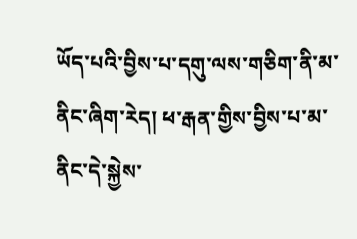ཡོད་པའི་བྱིས་པ་དགུ་ལས་གཅིག་ནི་མ་ནིང་ཞིག་རེད། ཕ་རྒན་གྱིས་བྱིས་པ་མ་ནིང་དེ་སྐྱེས་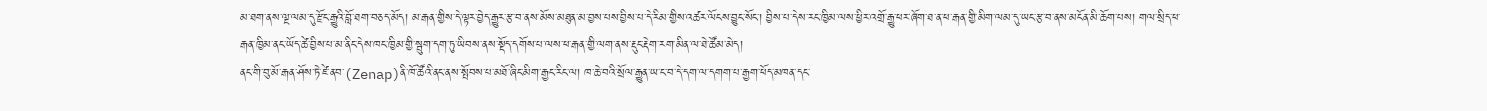མ་ཐག་ནས་ལྔ་ལམ་དུ་རྫོང་རྒྱུའི་བློ་ཐག་བཅད་མོད། མ་རྒན་གྱིས་དེ་ལྟར་བྱེད་རྒྱུར་རྩ་བ་ནས་མོས་མཐུན་མ་བྱས་པས་བྱིས་པ་དེ་རིམ་གྱིས་འཚར་ལོངས་བྱུང་སོང་། བྱིས་པ་དེས་རང་ཁྱིམ་ལས་ཕྱིར་འགྲོ་རྒྱུ་ཕར་ཞོག་ཐ་ན་ཕ་རྒན་གྱི་མིག་ལམ་དུ་ཡང་རྩ་བ་ནས་མངོན་མི་ཆོག་པས། གལ་སྲིད་ཕ་རྒན་ཁྱིམ་ནང་ཡོད་ཚེ་བྱིས་པ་མ་ནིང་དེས་ཁང་ཁྱིམ་གྱི་སྦུག་དག་ཏུ་ཡིབས་ནས་སྡོད་དགོས་པ་ལས་ཕ་རྒན་གྱི་ལག་ནས་རྡུང་རྡེག་རག་མིན་ལ་ཐེ་ཚོམ་མེད།
ནང་གི་བུ་མོ་རྒན་ཤོས་ཏེ་ཛེ་ནབ་(Zenap)ནི་ཁོ་ཚོའི་ནང་ནས་སྤོབས་པ་མཐོ་ཞིང་མིག་རྒྱང་རིང་ལ། ཁ་ཆེ་བའི་སྲོལ་རྒྱུན་ཡ་ང་བ་དེ་དག་ལ་དགག་པ་རྒྱག་ཕོད་མཁན་དང་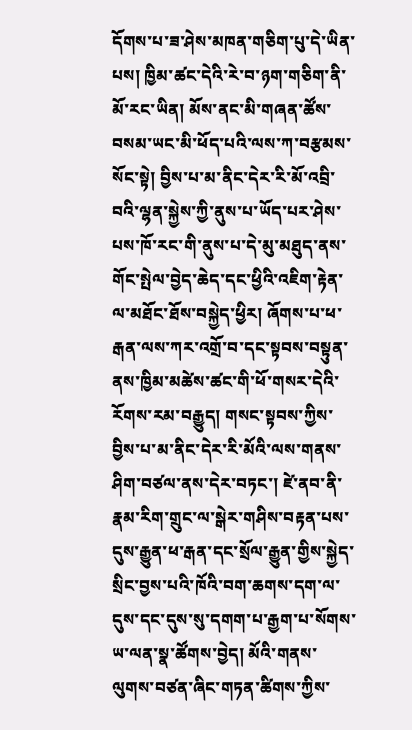དོགས་པ་ཟ་ཤེས་མཁན་གཅིག་པུ་དེ་ཡིན་པས། ཁྱིམ་ཚང་དེའི་རེ་བ་ཉག་གཅིག་ནི་མོ་རང་ཡིན། མོས་ནང་མི་གཞན་ཚོས་བསམ་ཡང་མི་ཕོད་པའི་ལས་ཀ་བརྩམས་སོང་སྟེ། བྱིས་པ་མ་ནིང་དེར་རི་མོ་འབྲི་བའི་ལྷན་སྐྱེས་ཀྱི་ནུས་པ་ཡོད་པར་ཤེས་པས་ཁོ་རང་གི་ནུས་པ་དེ་མུ་མཐུད་ནས་གོང་སྤེལ་བྱེད་ཆེད་དང་ཕྱིའི་འཇིག་རྟེན་ལ་མཐོང་ཐོས་བསྐྱེད་ཕྱིར། ཞོགས་པ་ཕ་རྒན་ལས་ཀར་འགྲོ་བ་དང་སྟབས་བསྟུན་ནས་ཁྱིམ་མཚེས་ཚང་གི་ཕོ་གསར་དེའི་རོགས་རམ་བརྒྱུད། གསང་སྟབས་ཀྱིས་བྱིས་པ་མ་ནིང་དེར་རི་མོའི་ལས་གནས་ཤིག་བཙལ་ནས་དེར་བཏང་། ཛེ་ནབ་ནི་རྣམ་རིག་གྲུང་ལ་སྒེར་གཤིས་བརྟན་པས་དུས་རྒྱུན་ཕ་རྒན་དང་སྲོལ་རྒྱུན་གྱིས་སྐྱེད་སྲིང་བྱས་པའི་ཁོའི་བག་ཆགས་དག་ལ་དུས་དང་དུས་སུ་དགག་པ་རྒྱག་པ་སོགས་ཡ་ལན་སྣ་ཚོགས་བྱེད། མོའི་གནས་ལུགས་བཙན་ཞིང་གཏན་ཚིགས་ཀྱིས་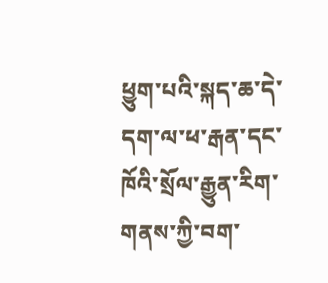ཕྱུག་པའི་སྐད་ཆ་དེ་དག་ལ་ཕ་རྒན་དང་ཁོའི་སྲོལ་རྒྱུན་རིག་གནས་ཀྱི་བག་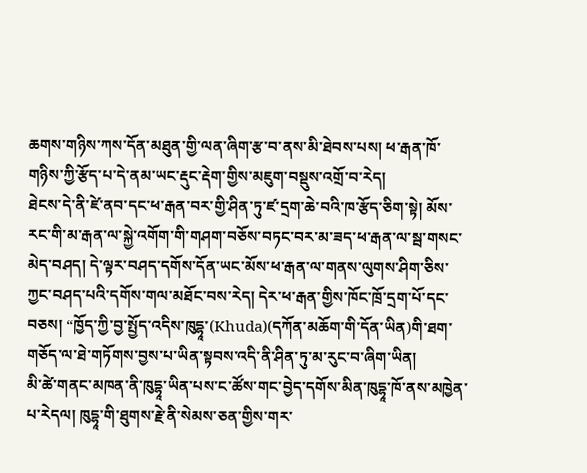ཆགས་གཉིས་ཀས་དོན་མཐུན་གྱི་ལན་ཞིག་རྩ་བ་ནས་མི་ཐེབས་པས། ཕ་རྒན་ཁོ་གཉིས་ཀྱི་རྩོད་པ་དེ་ནམ་ཡང་རྡུང་རྡེག་གྱིས་མཇུག་བསྡུས་འགྲོ་བ་རེད།
ཐེངས་དེ་ནི་ཛེ་ནབ་དང་ཕ་རྒན་བར་གྱི་ཤིན་ཏུ་ཛ་དྲག་ཆེ་བའི་ཁ་རྩོད་ཅིག་སྟེ། མོས་རང་གི་མ་རྒན་ལ་སྐྱེ་འགོག་གི་གཤག་བཅོས་བཏང་བར་མ་ཟད་ཕ་རྒན་ལ་སྦ་གསང་མེད་བཤད། དེ་ལྟར་བཤད་དགོས་དོན་ཡང་མོས་ཕ་རྒན་ལ་གནས་ལུགས་ཤིག་ཅིས་ཀྱང་བཤད་པའི་དགོས་གལ་མཐོང་བས་རེད། དེར་ཕ་རྒན་གྱིས་ཁོང་ཁྲོ་དྲག་པོ་དང་བཅས། “ཁྱོད་ཀྱི་བྱ་སྤྱོད་འདིས་ཁུདྷཱ་(Khuda)(དཀོན་མཆོག་གི་དོན་ཡིན)གི་ཐག་གཅོད་ལ་ཐེ་གཏོགས་བྱས་པ་ཡིན་སྟབས་འདི་ནི་ཤིན་ཏུ་མ་རུང་བ་ཞིག་ཡིན།
མི་ཚེ་གནང་མཁན་ནི་ཁུདྷཱ་ཡིན་པས་ང་ཚོས་གང་བྱེད་དགོས་མིན་ཁུདྷཱ་ཁོ་ནས་མཁྱེན་པ་རེདལ། ཁུདྷཱ་གི་ཐུགས་རྗེ་ནི་སེམས་ཅན་གྱིས་གར་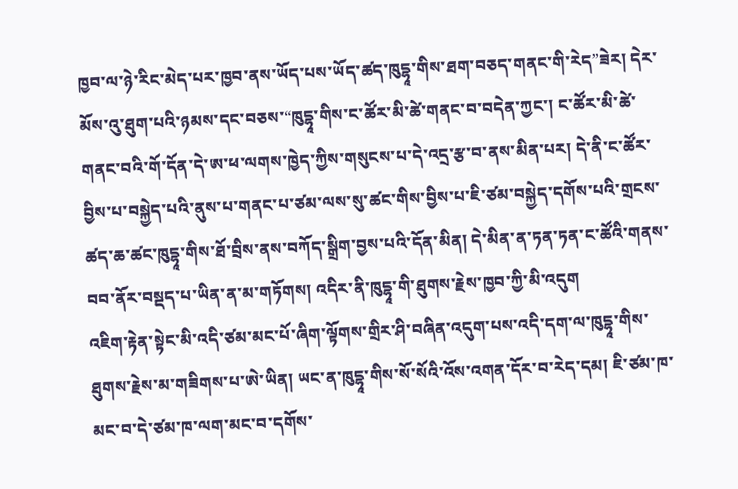ཁྱབ་ལ་ཉེ་རིང་མེད་པར་ཁྱབ་ནས་ཡོད་པས་ཡོད་ཚད་ཁུདྷཱ་གིས་ཐག་བཅད་གནང་གི་རེད”ཟེར། དེར་མོས་འུ་ཐུག་པའི་ཉམས་དང་བཅས་“ཁུདྷཱ་གིས་ང་ཚོར་མི་ཚེ་གནང་བ་བདེན་ཀྱང་། ང་ཚོར་མི་ཚེ་གནང་བའི་གོ་དོན་དེ་ཨ་ཕ་ལགས་ཁྱེད་ཀྱིས་གསུངས་པ་དེ་འདྲ་རྩ་བ་ནས་མིན་པར། དེ་ནི་ང་ཚོར་བྱིས་པ་བསྐྱེད་པའི་ནུས་པ་གནང་པ་ཙམ་ལས་སུ་ཚང་གིས་བྱིས་པ་ཇི་ཙམ་བསྐྱེད་དགོས་པའི་གྲངས་ཚད་ཆ་ཚང་ཁུདྷཱ་གིས་ཐོ་བྲིས་ནས་བཀོད་སྒྲིག་བྱས་པའི་དོན་མིན། དེ་མིན་ན་ཏན་ཏན་ང་ཚོའི་གནས་བབ་ནོར་བསྡད་པ་ཡིན་ན་མ་གཏོགས། འདིར་ནི་ཁུདྷཱ་གི་ཐུགས་རྗེས་ཁྱབ་ཀྱི་མི་འདུག
འཇིག་རྟེན་སྟེང་མི་འདི་ཙམ་མང་པོ་ཞིག་ལྟོགས་གྲིར་ཤི་བཞིན་འདུག་པས་འདི་དག་ལ་ཁུདྷཱ་གིས་ཐུགས་རྗེས་མ་གཟིགས་པ་ཨེ་ཡིན། ཡང་ན་ཁུདྷཱ་གིས་སོ་སོའི་འོས་འགན་དོར་བ་རེད་དམ། ཇི་ཙམ་ཁ་མང་བ་དེ་ཙམ་ཁ་ལག་མང་བ་དགོས་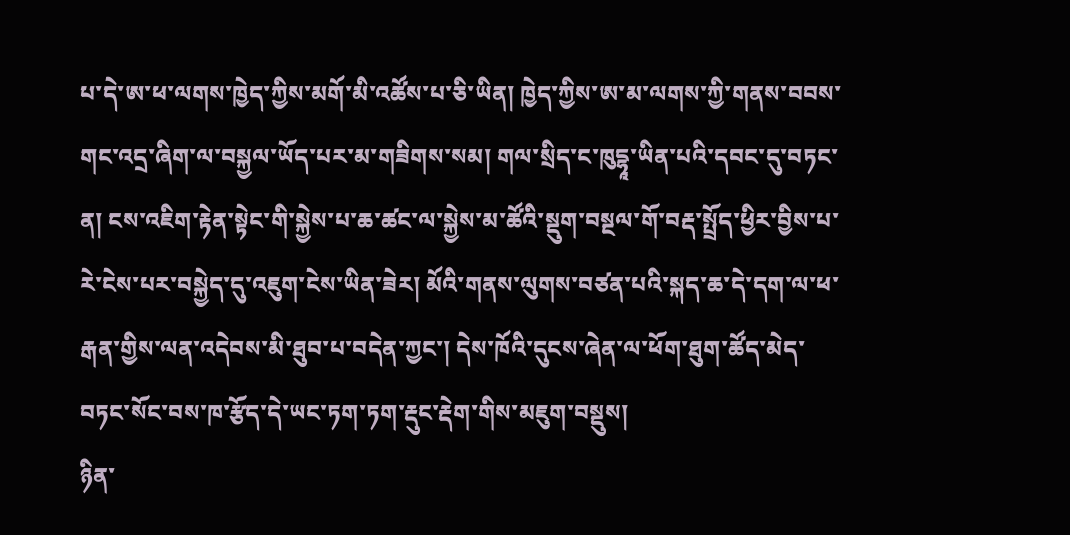པ་དེ་ཨ་ཕ་ལགས་ཁྱེད་ཀྱིས་མགོ་མི་འཚོས་པ་ཅི་ཡིན། ཁྱེད་ཀྱིས་ཨ་མ་ལགས་ཀྱི་གནས་བབས་གང་འདྲ་ཞིག་ལ་བསྐྱལ་ཡོད་པར་མ་གཟིགས་སམ། གལ་སྲིད་ང་ཁུདྷཱ་ཡིན་པའི་དབང་དུ་བཏང་ན། ངས་འཇིག་རྟེན་སྟེང་གི་སྐྱེས་པ་ཆ་ཚང་ལ་སྐྱེས་མ་ཚོའི་སྡུག་བསྔལ་གོ་བརྡ་སྤྲོད་ཕྱིར་བྱིས་པ་རེ་ངེས་པར་བསྐྱེད་དུ་འཇུག་ངེས་ཡིན་ཟེར། མོའི་གནས་ལུགས་བཙན་པའི་སྐད་ཆ་དེ་དག་ལ་ཕ་རྒན་གྱིས་ལན་འདེབས་མི་ཐུབ་པ་བདེན་ཀྱང་། དེས་ཁོའི་དུངས་ཞེན་ལ་ཕོག་ཐུག་ཚོད་མེད་བཏང་སོང་བས་ཁ་རྩོད་དེ་ཡང་ཏག་ཏག་རྡུང་རྡེག་གིས་མཇུག་བསྡུས།
ཉིན་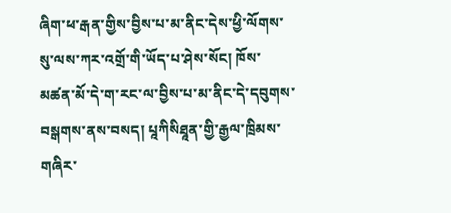ཞིག་ཕ་རྒན་གྱིས་བྱིས་པ་མ་ནིང་དེས་ཕྱི་ལོགས་སུ་ལས་ཀར་འགྲོ་གི་ཡོད་པ་ཤེས་སོང། ཁོས་མཚན་མོ་དེ་ག་རང་ལ་བྱིས་པ་མ་ནིང་དེ་དབུགས་བསྒགས་ནས་བསད། པཱཀིསིཐཱན་གྱི་རྒྱལ་ཁྲིམས་གཞིར་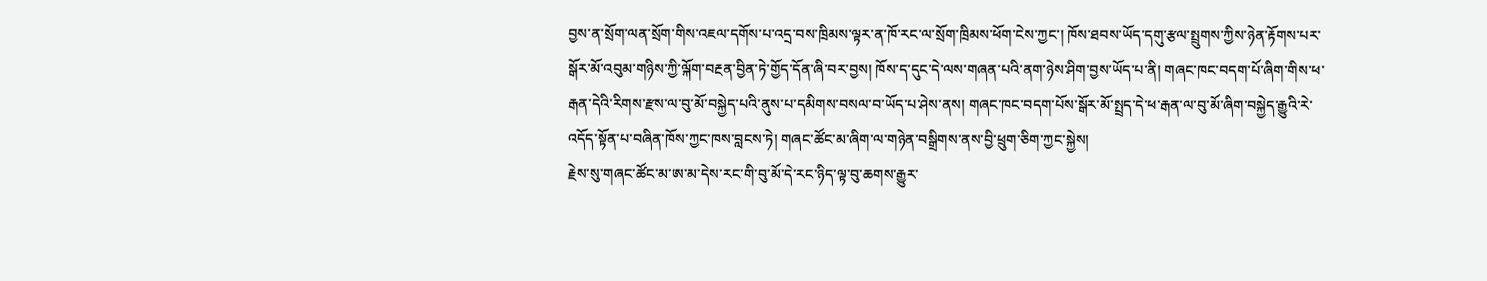བྱས་ན་སྲོག་ལན་སྲོག་གིས་འཇལ་དགོས་པ་འདྲ་བས་ཁྲིམས་ལྟར་ན་ཁོ་རང་ལ་སྲོག་ཁྲིམས་ཕོག་ངེས་ཀྱང་། ཁོས་ཐབས་ཡོད་དགུ་རྩལ་སྤྲུགས་ཀྱིས་ཉེན་རྟོགས་པར་སྒོར་མོ་འབུམ་གཉིས་ཀྱི་ལྐོག་བརྔན་བྱིན་ཏེ་གྱོད་དོན་ཞི་བར་བྱས། ཁོས་ད་དུང་དེ་ལས་གཞན་པའི་ནག་ཉེས་ཤིག་བྱས་ཡོད་པ་ནི། གཞང་ཁང་བདག་པོ་ཞིག་གིས་ཕ་རྒན་དེའི་རིགས་རྫས་ལ་བུ་མོ་བསྐྱེད་པའི་ནུས་པ་དམིགས་བསལ་བ་ཡོད་པ་ཤེས་ནས། གཞང་ཁང་བདག་པོས་སྒོར་མོ་སྤྲད་དེ་ཕ་རྒན་ལ་བུ་མོ་ཞིག་བསྐྱེད་རྒྱུའི་རེ་འདོད་སྟོན་པ་བཞིན་ཁོས་ཀྱང་ཁས་བླངས་ཏེ། གཞང་ཚོང་མ་ཞིག་ལ་གཉེན་བསྒྲིགས་ནས་བྱི་ཕྲུག་ཅིག་ཀྱང་སྐྱེས།
རྗེས་སུ་གཞང་ཚོང་མ་ཨ་མ་དེས་རང་གི་བུ་མོ་དེ་རང་ཉིད་ལྟ་བུ་ཆགས་རྒྱུར་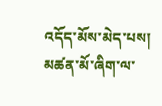འདོད་མོས་མེད་པས། མཚན་མོ་ཞིག་ལ་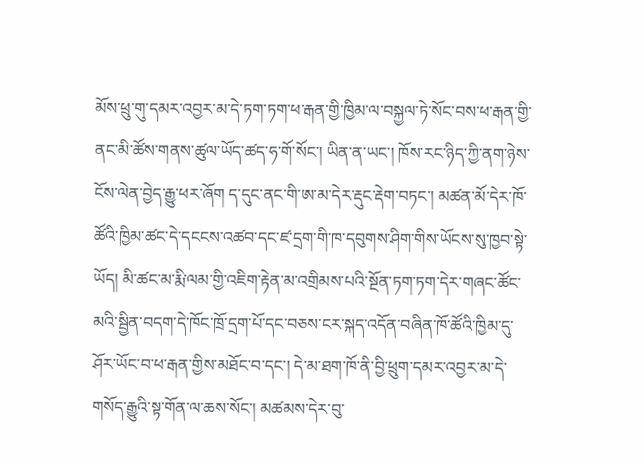མོས་ཕྲུ་གུ་དམར་འབྱར་མ་དེ་ཏག་ཏག་ཕ་རྒན་གྱི་ཁྱིམ་ལ་བསྐྱལ་ཏེ་སོང་བས་ཕ་རྒན་གྱི་ནང་མི་ཚོས་གནས་ཚུལ་ཡོད་ཚད་ཧ་གོ་སོང་། ཡིན་ན་ཡང་། ཁོས་རང་ཉིད་ཀྱི་ནག་ཉེས་ངོས་ལེན་བྱེད་རྒྱུ་ཕར་ཞོག ད་དུང་ནང་གི་ཨ་མ་དེར་རྡུང་རྡེག་བཏང་། མཚན་མོ་དེར་ཁོ་ཚོའི་ཁྱིམ་ཚང་དེ་དངངས་འཚབ་དང་ཛ་དྲག་གི་ཁ་དབུགས་ཤིག་གིས་ཡོངས་སུ་ཁྱབ་སྟེ་ཡོད། མི་ཚང་མ་རྨི་ལམ་གྱི་འཇིག་རྟེན་མ་འགྲིམས་པའི་སྔོན་ཏག་ཏག་དེར་གཞང་ཚོང་མའི་སྦྱིན་བདག་དེ་ཁོང་ཁྲོ་དྲག་པོ་དང་བཅས་ངར་སྐད་འདོན་བཞིན་ཁོ་ཚོའི་ཁྱིམ་དུ་ཤོར་ཡོང་བ་ཕ་རྒན་གྱིས་མཐོང་བ་དང་། དེ་མ་ཐག་ཁོ་ནི་བྱི་ཕྲུག་དམར་འབྱར་མ་དེ་གསོད་རྒྱུའི་སྟ་གོན་ལ་ཆས་སོང་། མཚམས་དེར་བུ་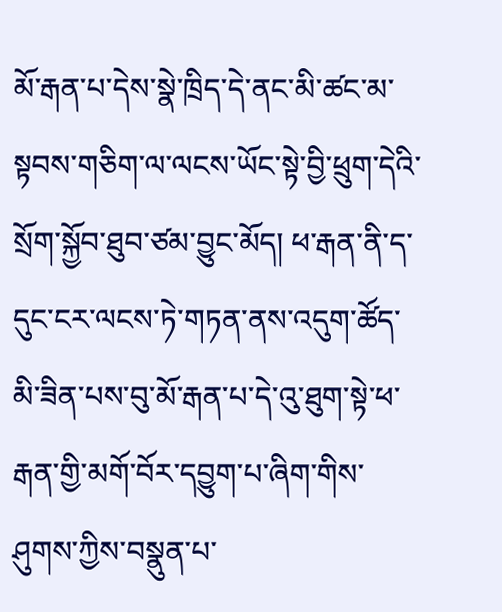མོ་རྒན་པ་དེས་སྣེ་ཁྲིད་དེ་ནང་མི་ཚང་མ་སྟབས་གཅིག་ལ་ལངས་ཡོང་སྟེ་བྱི་ཕྲུག་དེའི་སྲོག་སྐྱོབ་ཐུབ་ཙམ་བྱུང་མོད། ཕ་རྒན་ནི་ད་དུང་ངར་ལངས་ཏེ་གཏན་ནས་འདུག་ཚོད་མི་ཟིན་པས་བུ་མོ་རྒན་པ་དེ་འུ་ཐུག་སྟེ་ཕ་རྒན་གྱི་མགོ་བོར་དབྱུག་པ་ཞིག་གིས་ཤུགས་ཀྱིས་བསྣུན་པ་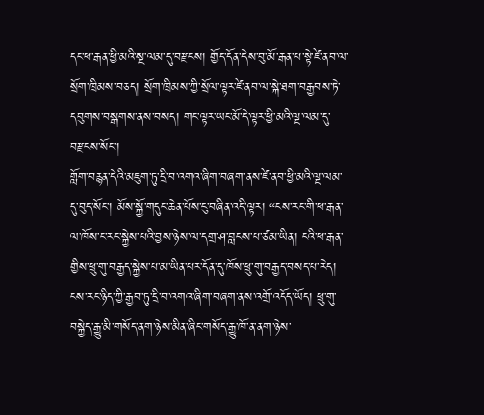དང་ཕ་རྒན་ཕྱི་མའི་སྔ་ལམ་དུ་བརྫངས། གྱོད་དོན་དེས་བུ་མོ་རྒན་པ་སྟེ་ཛེ་ནབ་ལ་སྲོག་ཁྲིམས་བཅད། སྲོག་ཁྲིམས་ཀྱི་སྲོལ་ལྟར་ཛེ་ནབ་ལ་སྐེ་ཐག་བརྒྱབས་ཏེ་དབུགས་བསྒགས་ནས་བསད། གང་ལྟར་ཡང་མོ་དེ་ལྟར་ཕྱི་མའི་ལྔ་ལམ་དུ་བརྫངས་སོང་།
གློག་བརྙན་དེའི་མཇུག་ཏུ་དྲི་བ་འགའ་ཞིག་བཞག་ནས་ཛེ་ནབ་ཕྱི་མའི་ལྔ་ལམ་དུ་བུད་སོང་། མོས་སྐྱོ་གདུང་ཆེན་པོས་ངུ་བཞིན་འདི་ལྟར། “ངས་རང་གི་ཕ་རྒན་ལ་ཁོས་ང་རང་སྐྱེས་པའི་བྱས་ཉེས་ལ་དགྲ་ཤ་བླངས་པ་ཙམ་ཡིན། ངའི་ཕ་རྒན་གྱིས་ཕྲུ་གུ་བརྒྱད་སྐྱེས་པ་མ་ཡིན་པར་དོན་དུ་ཁོས་ཕྲུ་གུ་བརྒྱད་བསད་པ་རེད། ངས་རང་ཉིད་ཀྱི་རྒྱབ་ཏུ་དྲི་བ་འགའ་ཞིག་བཞག་ནས་འགྲོ་འདོད་ཡོད། ཕྲུ་གུ་བསྐྱེད་རྒྱུ་མི་གསོད་ནག་ཉེས་མིན་ཞིང་གསོད་རྒྱུ་ཁོ་ན་ནག་ཉེས་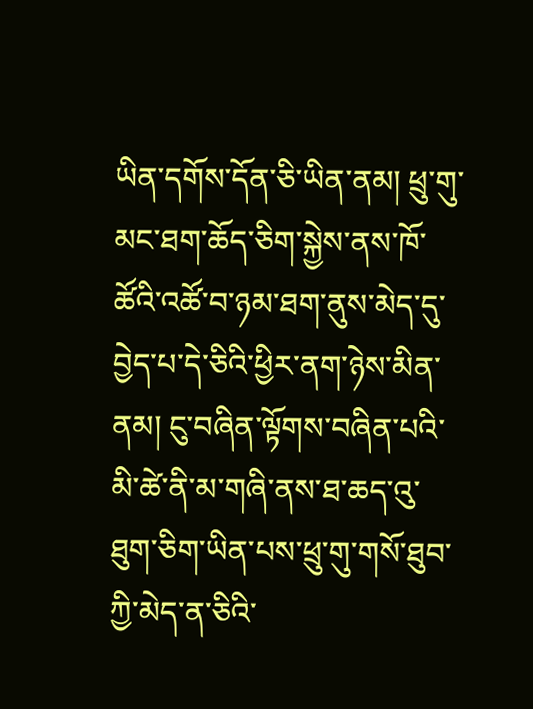ཡིན་དགོས་དོན་ཅི་ཡིན་ནམ། ཕྲུ་གུ་མང་ཐག་ཆོད་ཅིག་སྐྱེས་ནས་ཁོ་ཚོའི་འཚོ་བ་ཉམ་ཐག་ནུས་མེད་དུ་བྱེད་པ་དེ་ཅིའི་ཕྱིར་ནག་ཉེས་མིན་ནམ། ངུ་བཞིན་ལྟོགས་བཞིན་པའི་མི་ཚེ་ནི་མ་གཞི་ནས་ཐ་ཆད་འུ་ཐུག་ཅིག་ཡིན་པས་ཕྲུ་གུ་གསོ་ཐུབ་ཀྱི་མེད་ན་ཅིའི་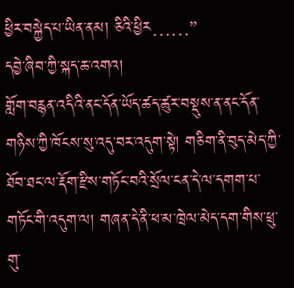ཕྱིར་བསྐྱེད་པ་ཡིན་ནམ། ཅིའི་ཕྱིར……”
དབྱེ་ཞིབ་ཀྱི་སྐད་ཆ་འགའ།
གློག་བརྙན་འདིའི་ནང་དོན་ཡོད་ཚད་ཚུར་བསྡུས་ན་ནང་དོན་གཉིས་ཀྱི་ཁོངས་སུ་འདུ་བར་འདུག་སྟེ། གཅིག་ནི་བུད་མེད་ཀྱི་ཐོབ་ཐང་ལ་རྡོག་རྫིས་གཏོང་བའི་སྲོལ་ངན་དེ་ལ་དགག་པ་གཏོང་གི་འདུག་ལ། གཞན་དེ་ནི་ཕ་མ་ཁྲེལ་མེད་དག་གིས་ཕྲུ་གུ་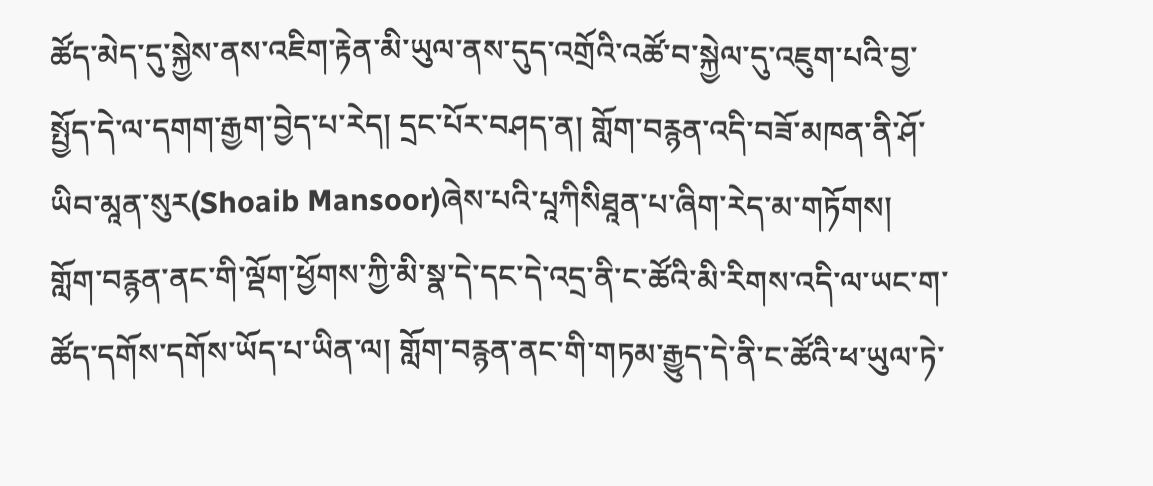ཚོད་མེད་དུ་སྐྱེས་ནས་འཇིག་རྟེན་མི་ཡུལ་ནས་དུད་འགྲོའི་འཚོ་བ་སྐྱེལ་དུ་འཇུག་པའི་བྱ་སྤྱོད་དེ་ལ་དགག་རྒྱག་བྱེད་པ་རེད། དྲང་པོར་བཤད་ན། གློག་བརྙན་འདི་བཟོ་མཁན་ནི་ཤོ་ཡིབ་མཱན་སུར(Shoaib Mansoor)ཞེས་པའི་པཱཀིསིཐཱན་པ་ཞིག་རེད་མ་གཏོགས། གློག་བརྙན་ནང་གི་ལྡོག་ཕྱོགས་ཀྱི་མི་སྣ་དེ་དང་དེ་འདྲ་ནི་ང་ཚོའི་མི་རིགས་འདི་ལ་ཡང་ག་ཚོད་དགོས་དགོས་ཡོད་པ་ཡིན་ལ། གློག་བརྙན་ནང་གི་གཏམ་རྒྱུད་དེ་ནི་ང་ཚོའི་ཕ་ཡུལ་ཏེ་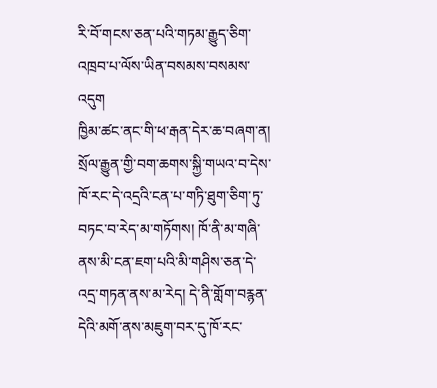རི་བོ་གངས་ཅན་པའི་གཏམ་རྒྱུད་ཅིག་འཁྲབ་པ་ལོས་ཡིན་བསམས་བསམས་འདུག
ཁྱིམ་ཚང་ནང་གི་ཕ་རྒན་དེར་ཆ་བཞག་ན། སྲོལ་རྒྱུན་གྱི་བག་ཆགས་སྐྱི་གཡའ་བ་དེས་ཁོ་རང་དེ་འདྲའི་ངན་པ་གཏི་ཐུག་ཅིག་ཏུ་བཏང་བ་རེད་མ་གཏོགས། ཁོ་ནི་མ་གཞི་ནས་མི་ངན་ཇག་པའི་མི་གཤིས་ཅན་དེ་འདྲ་གཏན་ནས་མ་རེད། དེ་ནི་གློག་བརྙན་དེའི་མགོ་ནས་མཇུག་བར་དུ་ཁོ་རང་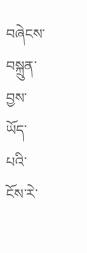བཞེངས་བསྐྲུན་བྱས་ཡོད་པའི་ངོས་རེ་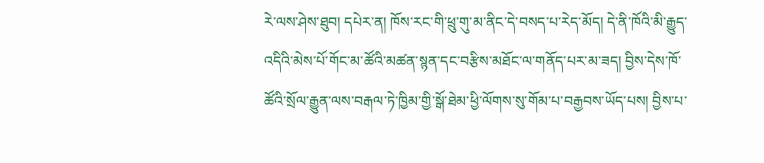རེ་ལས་ཤེས་ཐུབ། དཔེར་ན། ཁོས་རང་གི་ཕྲུ་གུ་མ་ནིང་དེ་བསད་པ་རེད་མོད། དེ་ནི་ཁོའི་མི་རྒྱུད་འདིའི་མེས་པོ་གོང་མ་ཚོའི་མཚན་སྙན་དང་བརྩིས་མཐོང་ལ་གནོད་པར་མ་ཟད། བྱིས་དེས་ཁོ་ཚོའི་སྲོལ་རྒྱུན་ལས་བརྒལ་ཏེ་ཁྱིམ་གྱི་སྒོ་ཐེམ་ཕྱི་ལོགས་སུ་གོམ་པ་བརྒྱབས་ཡོད་པས། བྱིས་པ་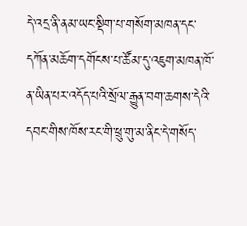དེ་འདྲ་ནི་ནམ་ཡང་སྡིག་པ་གསོག་མཁན་དང་དཀོན་མཆོག་དགོངས་པ་ཚོམ་དུ་འཇུག་མཁན་ཁོ་ན་ཡིན་པར་འདོད་པའི་སྲོལ་རྒྱུན་བག་ཆགས་དེའི་དབང་གིས་ཁོས་རང་གི་ཕྲུ་གུ་མ་ནིང་དེ་གསོད་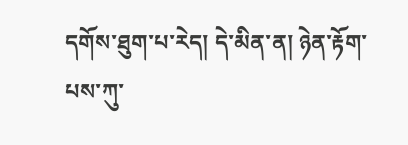དགོས་ཐུག་པ་རེད། དེ་མིན་ན། ཉེན་རྟོག་པས་ཀུ་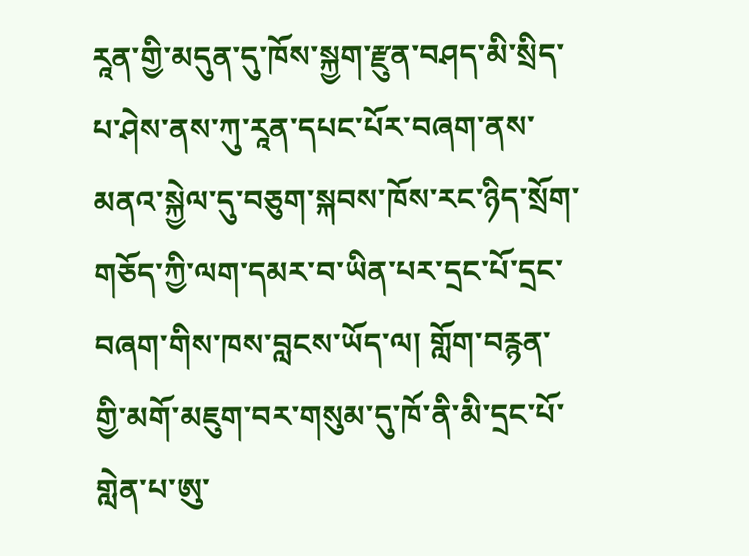རཱན་གྱི་མདུན་དུ་ཁོས་སྐྱག་རྫུན་བཤད་མི་སྲིད་པ་ཤེས་ནས་ཀུ་རཱན་དཔང་པོར་བཞག་ནས་མནའ་སྐྱེལ་དུ་བཅུག་སྐབས་ཁོས་རང་ཉིད་སྲོག་གཅོད་ཀྱི་ལག་དམར་བ་ཡིན་པར་དྲང་པོ་དྲང་བཞག་གིས་ཁས་བླངས་ཡོད་ལ། གློག་བརྙན་གྱི་མགོ་མཇུག་བར་གསུམ་དུ་ཁོ་ནི་མི་དྲང་པོ་གླེན་པ་ཨུ་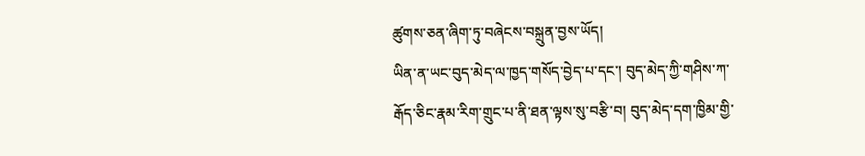ཚུགས་ཅན་ཞིག་ཏུ་བཞེངས་བསྐྲུན་བྱས་ཡོད།
ཡིན་ན་ཡང་བུད་མེད་ལ་ཁྱད་གསོད་བྱེད་པ་དང་། བུད་མེད་ཀྱི་གཤིས་ཀ་རྒོད་ཅིང་རྣམ་རིག་གྲུང་པ་ནི་ཐན་ལྟས་སུ་བརྩི་བ། བུད་མེད་དག་ཁྱིམ་གྱི་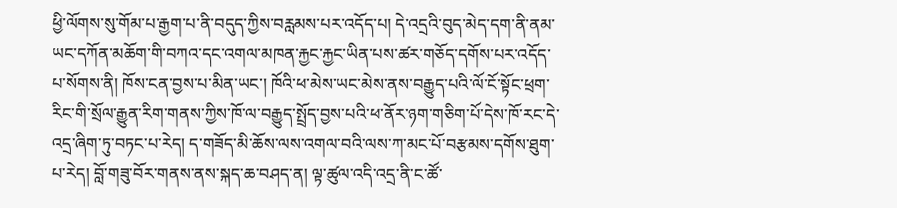ཕྱི་ལོགས་སུ་གོམ་པ་རྒྱག་པ་ནི་བདུད་ཀྱིས་བརླམས་པར་འདོད་པ། དེ་འདྲའི་བུད་མེད་དག་ནི་ནམ་ཡང་དཀོན་མཆོག་གི་བཀའ་དང་འགལ་མཁན་རྐྱང་རྐྱང་ཡིན་པས་ཚར་གཅོད་དགོས་པར་འདོད་པ་སོགས་ནི། ཁོས་ངན་བྱས་པ་མིན་ཡང་། ཁོའི་ཕ་མེས་ཡང་མེས་ནས་བརྒྱུད་པའི་ལོ་ངོ་སྟོང་ཕྲག་རིང་གི་སྲོལ་རྒྱུན་རིག་གནས་ཀྱིས་ཁོ་ལ་བརྒྱུད་སྤྲོད་བྱས་པའི་ཕ་ནོར་ཉག་གཅིག་པོ་དེས་ཁོ་རང་དེ་འདྲ་ཞིག་ཏུ་བཏང་པ་རེད། ད་གཟོད་མི་ཆོས་ལས་འགལ་བའི་ལས་ཀ་མང་པོ་བརྩམས་དགོས་ཐུག་པ་རེད། བློ་གཟུ་བོར་གནས་ནས་སྐད་ཆ་བཤད་ན། ལྟ་ཚུལ་འདི་འདྲ་ནི་ང་ཚོ་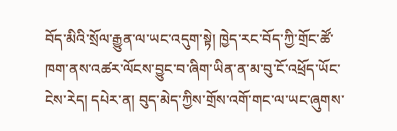བོད་མིའི་སྲོལ་རྒྱུན་ལ་ཡང་འདུག་སྟེ། ཁྱེད་རང་བོད་ཀྱི་གྲོང་ཚོ་ཁག་ནས་འཚར་ལོངས་བྱུང་བ་ཞིག་ཡིན་ན་མ་བུ་ངོ་འཕྲོད་ཡོང་ངེས་རེད། དཔེར་ན། བུད་མེད་ཀྱིས་གྲོས་འགོ་གང་ལ་ཡང་ཞུགས་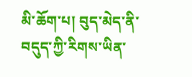མི་ཆོག་པ། བུད་མེད་ནི་བདུད་ཀྱི་རིགས་ཡིན་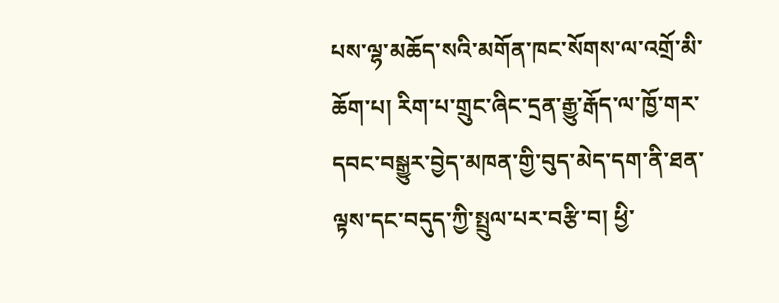པས་ལྷ་མཆོད་སའི་མགོན་ཁང་སོགས་ལ་འགྲོ་མི་ཆོག་པ། རིག་པ་གྲུང་ཞིང་དྲན་རྒྱུ་རྒོད་ལ་ཁྱོ་གར་དབང་བསྒྱུར་བྱེད་མཁན་གྱི་བུད་མེད་དག་ནི་ཐན་ལྟས་དང་བདུད་ཀྱི་སྤྲུལ་པར་བརྩི་བ། ཕྱི་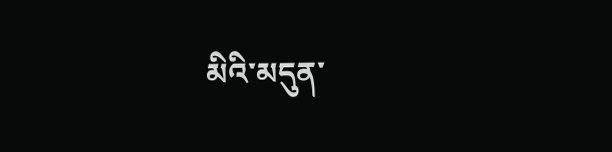མིའི་མདུན་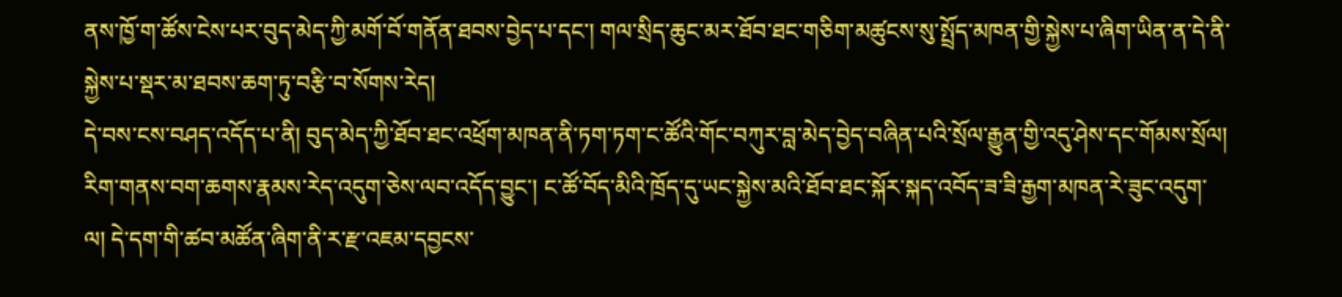ནས་ཁྱོ་ག་ཚོས་ངེས་པར་བུད་མེད་ཀྱི་མགོ་བོ་གནོན་ཐབས་བྱེད་པ་དང་། གལ་སྲིད་ཆུང་མར་ཐོབ་ཐང་གཅིག་མཚུངས་སུ་སྤྲོད་མཁན་གྱི་སྐྱེས་པ་ཞིག་ཡིན་ན་དེ་ནི་སྐྱེས་པ་སྡར་མ་ཐབས་ཆག་ཏུ་བརྩི་བ་སོགས་རེད།
དེ་བས་ངས་བཤད་འདོད་པ་ནི། བུད་མེད་ཀྱི་ཐོབ་ཐང་འཕྲོག་མཁན་ནི་ཏག་ཏག་ང་ཚོའི་གོང་བཀུར་བླ་མེད་བྱེད་བཞིན་པའི་སྲོལ་རྒྱུན་གྱི་འདུ་ཤེས་དང་གོམས་སྲོལ། རིག་གནས་བག་ཆགས་རྣམས་རེད་འདུག་ཅེས་ལབ་འདོད་བྱུང་། ང་ཚོ་བོད་མིའི་ཁྲོད་དུ་ཡང་སྐྱེས་མའི་ཐོབ་ཐང་སྐོར་སྐད་འབོད་ཟ་ཟི་རྒྱག་མཁན་རེ་ཟུང་འདུག་ལ། དེ་དག་གི་ཚབ་མཚོན་ཞིག་ནི་ར་རྫ་འཇམ་དབྱངས་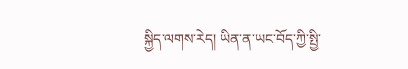སྐྱིད་ལགས་རེད། ཡིན་ན་ཡང་བོད་ཀྱི་སྤྱི་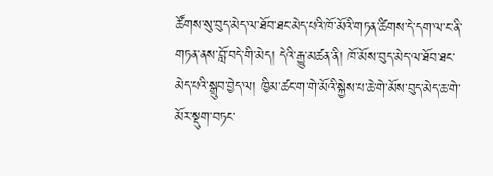ཚོགས་སུ་བུད་མེད་ལ་ཐོབ་ཐང་མེད་པའི་ཁོ་མོའི་གཏན་ཚིགས་དེ་དག་ལ་ང་ནི་གཏན་ནས་བློ་བདེ་གི་མེད། དེའི་རྒྱུ་མཚན་ནི། ཁོ་མོས་བུད་མེད་ལ་ཐོབ་ཐང་མེད་པའི་སྒྲུབ་བྱེད་ལ། ཁྱིམ་ཚང་ག་གེ་མོའི་སྐྱེས་པ་ཆེ་གེ་མོས་བུད་མེད་ཆ་གེ་མོར་སྡུག་བཏང་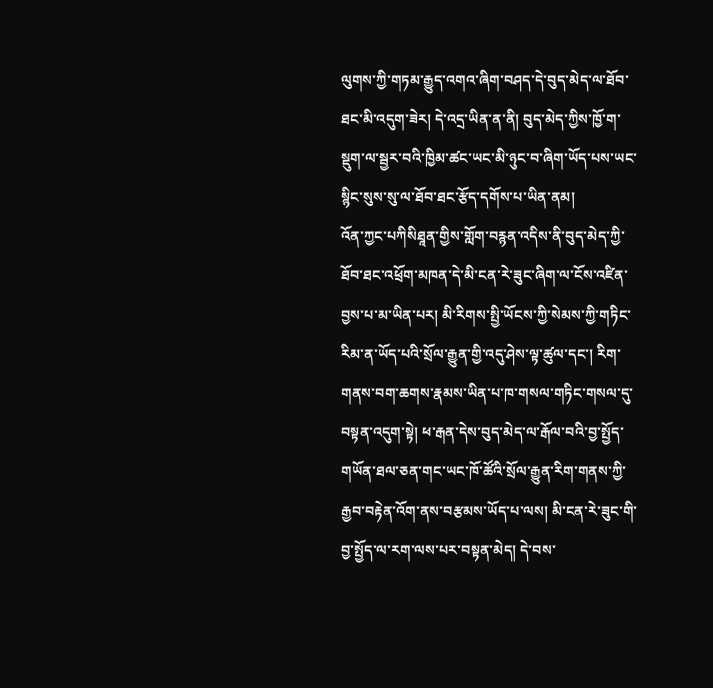ལུགས་ཀྱི་གཏམ་རྒྱུད་འགའ་ཞིག་བཤད་དེ་བུད་མེད་ལ་ཐོབ་ཐང་མི་འདུག་ཟེར། དེ་འདྲ་ཡིན་ན་ནི། བུད་མེད་ཀྱིས་ཁྱོ་ག་སྡུག་ལ་སྦྱར་བའི་ཁྱིམ་ཚང་ཡང་མི་ཉུང་བ་ཞིག་ཡོད་པས་ཡང་སྙིང་སུས་སུ་ལ་ཐོབ་ཐང་རྩོད་དགོས་པ་ཡིན་ནམ།
འོན་ཀྱང་པཀིསིཐཱན་གྱིས་གློག་བརྙན་འདིས་ནི་བུད་མེད་ཀྱི་ཐོབ་ཐང་འཕྲོག་མཁན་དེ་མི་ངན་རེ་ཟུང་ཞིག་ལ་ངོས་འཛིན་བྱས་པ་མ་ཡིན་པར། མི་རིགས་སྤྱི་ཡོངས་ཀྱི་སེམས་ཀྱི་གཏིང་རིམ་ན་ཡོད་པའི་སྲོལ་རྒྱུན་གྱི་འདུ་ཤེས་ལྟ་ཚུལ་དང་། རིག་གནས་བག་ཆགས་རྣམས་ཡིན་པ་ཁ་གསལ་གཏིང་གསལ་དུ་བསྟན་འདུག་སྟེ། ཕ་རྒན་དེས་བུད་མེད་ལ་རྒོལ་བའི་བྱ་སྤྱོད་གཡོན་ཐལ་ཅན་གང་ཡང་ཁོ་ཚོའི་སྲོལ་རྒྱུན་རིག་གནས་ཀྱི་རྒྱབ་བརྟེན་འོག་ནས་བརྩམས་ཡོད་པ་ལས། མི་ངན་རེ་ཟུང་གི་བྱ་སྤྱོད་ལ་རག་ལས་པར་བསྟན་མེད། དེ་བས་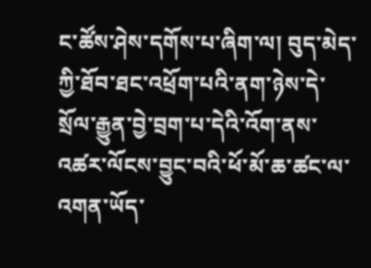ང་ཚོས་ཤེས་དགོས་པ་ཞིག་ལ། བུད་མེད་ཀྱི་ཐོབ་ཐང་འཕྲོག་པའི་ནག་ཉེས་དེ་སྲོལ་རྒྱུན་བྱེ་བྲག་པ་དེའི་འོག་ནས་འཚར་ལོངས་བྱུང་བའི་ཕོ་མོ་ཆ་ཚང་ལ་འགན་ཡོད་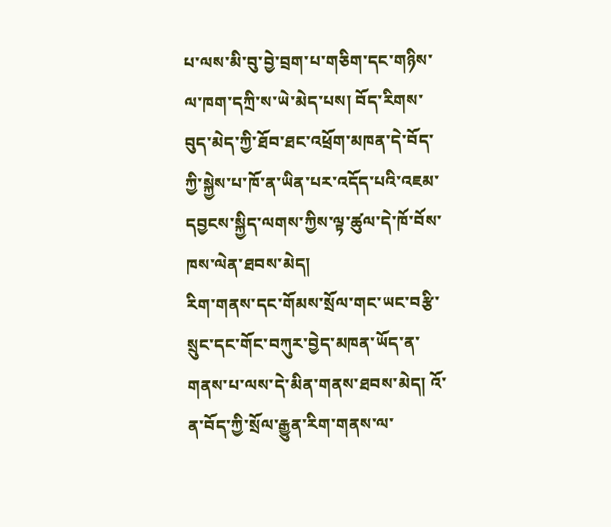པ་ལས་མི་བུ་བྱེ་བྲག་པ་གཅིག་དང་གཉིས་ལ་ཁག་དཀྲི་ས་ཡེ་མེད་པས། བོད་རིགས་བུད་མེད་ཀྱི་ཐོབ་ཐང་འཕྲོག་མཁན་དེ་བོད་ཀྱི་སྐྱེས་པ་ཁོ་ན་ཡིན་པར་འདོད་པའི་འཇམ་དབྱངས་སྐྱིད་ལགས་ཀྱིས་ལྟ་ཚུལ་དེ་ཁོ་བོས་ཁས་ལེན་ཐབས་མེད།
རིག་གནས་དང་གོམས་སྲོལ་གང་ཡང་བརྩི་སྲུང་དང་གོང་བཀུར་བྱེད་མཁན་ཡོད་ན་གནས་པ་ལས་དེ་མིན་གནས་ཐབས་མེད། འོ་ན་བོད་ཀྱི་སྲོལ་རྒྱུན་རིག་གནས་ལ་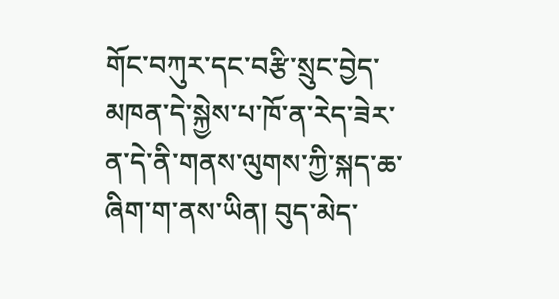གོང་བཀུར་དང་བརྩི་སྲུང་བྱེད་མཁན་དེ་སྐྱེས་པ་ཁོ་ན་རེད་ཟེར་ན་དེ་ནི་གནས་ལུགས་ཀྱི་སྐད་ཆ་ཞིག་ག་ནས་ཡིན། བུད་མེད་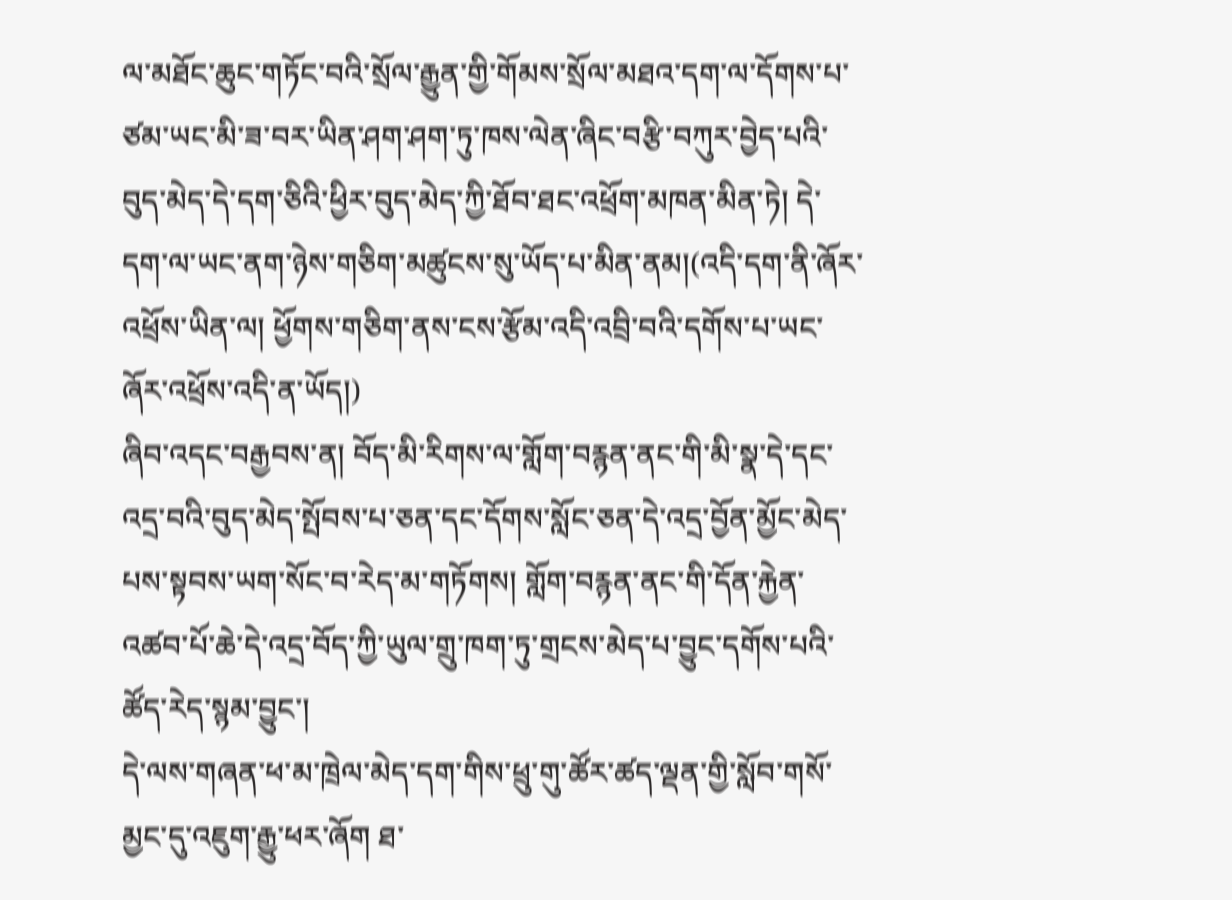ལ་མཐོང་ཆུང་གཏོང་བའི་སྲོལ་རྒྱུན་གྱི་གོམས་སྲོལ་མཐའ་དག་ལ་དོགས་པ་ཙམ་ཡང་མི་ཟ་བར་ཡིན་ཤག་ཤག་ཏུ་ཁས་ལེན་ཞིང་བརྩི་བཀུར་བྱེད་པའི་བུད་མེད་དེ་དག་ཅིའི་ཕྱིར་བུད་མེད་ཀྱི་ཐོབ་ཐང་འཕྲོག་མཁན་མིན་ཏེ། དེ་དག་ལ་ཡང་ནག་ཉེས་གཅིག་མཚུངས་སུ་ཡོད་པ་མིན་ནམ།(འདི་དག་ནི་ཞོར་འཕྲོས་ཡིན་ལ། ཕྱོགས་གཅིག་ནས་ངས་རྩོམ་འདི་འབྲི་བའི་དགོས་པ་ཡང་ཞོར་འཕྲོས་འདི་ན་ཡོད།)
ཞིབ་འདང་བརྒྱབས་ན། བོད་མི་རིགས་ལ་གློག་བརྙན་ནང་གི་མི་སྣ་དེ་དང་འདྲ་བའི་བུད་མེད་སྤོབས་པ་ཅན་དང་དོགས་སློང་ཅན་དེ་འདྲ་བྱོན་མྱོང་མེད་པས་སྟབས་ཡག་སོང་བ་རེད་མ་གཏོགས། གློག་བརྙན་ནང་གི་དོན་རྐྱེན་འཚབ་པོ་ཆེ་དེ་འདྲ་བོད་ཀྱི་ཡུལ་གྲུ་ཁག་ཏུ་གྲངས་མེད་པ་བྱུང་དགོས་པའི་ཚོད་རེད་སྙམ་བྱུང་།
དེ་ལས་གཞན་ཕ་མ་ཁྲེལ་མེད་དག་གིས་ཕྲུ་གུ་ཚོར་ཚད་ལྡན་གྱི་སློབ་གསོ་མྱང་དུ་འཇུག་རྒྱུ་ཕར་ཞོག ཐ་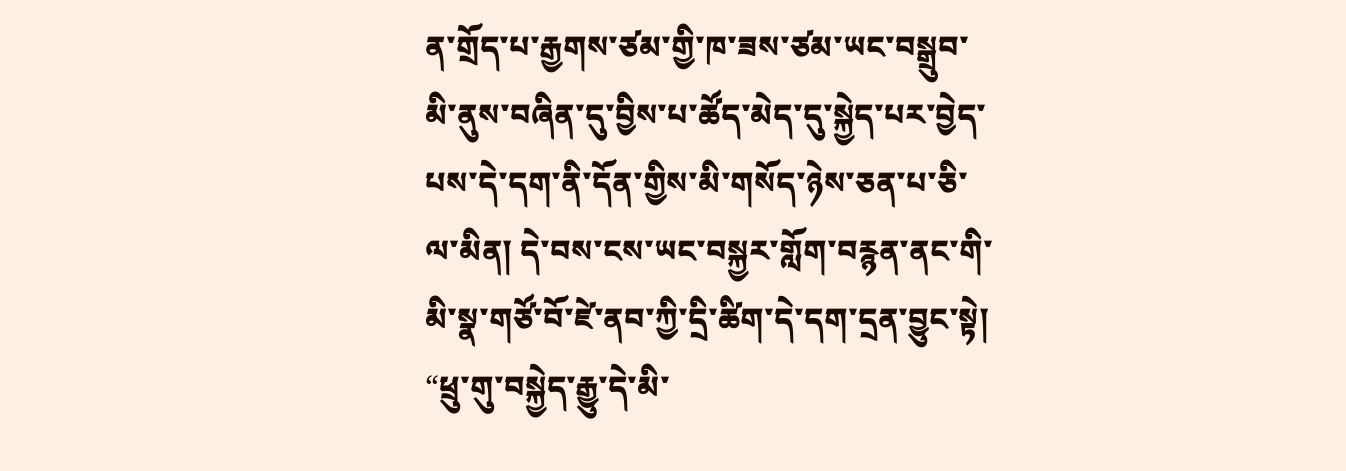ན་གྲོད་པ་རྒྱགས་ཙམ་གྱི་ཁ་ཟས་ཙམ་ཡང་བསྒྲུབ་མི་ནུས་བཞིན་དུ་བྱིས་པ་ཚོད་མེད་དུ་སྐྱེད་པར་བྱེད་པས་དེ་དག་ནི་དོན་གྱིས་མི་གསོད་ཉེས་ཅན་པ་ཅི་ལ་མིན། དེ་བས་ངས་ཡང་བསྐྱར་གློག་བརྙན་ནང་གི་མི་སྣ་གཙོ་བོ་ཛེ་ནབ་ཀྱི་དྲི་ཚིག་དེ་དག་དྲན་བྱུང་སྟེ། “ཕྲུ་གུ་བསྐྱེད་རྒྱུ་དེ་མི་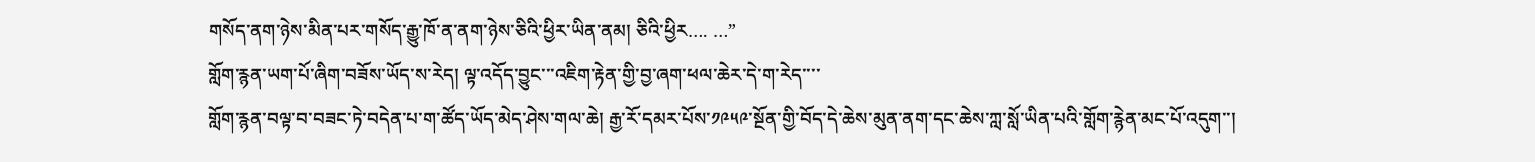གསོད་ནག་ཉེས་མིན་པར་གསོད་རྒྱུ་ཁོ་ན་ནག་ཉེས་ཅིའི་ཕྱིར་ཡིན་ནམ། ཅིའི་ཕྱིར…. …”
གློག་རྙན་ཡག་པོ་ཞིག་བཟོས་ཡོད་ས་རེད། ལྟ་འདོད་བྱུང་་་འཇིག་རྟེན་གྱི་བྱ་ཞག་ཕལ་ཆེར་དེ་ག་རེད་་་་
གློག་རྙན་བལྟ་བ་བཟང་ཏེ་བདེན་པ་ག་ཚོད་ཡོད་མེད་ཤེས་གལ་ཆེ། རྒྱ་རོ་དམར་པོས་༡༩༥༩་སྔོན་གྱི་བོད་དེ་ཆེས་མུན་ནག་དང་ཆེས་ཀླ་སློ་ཡིན་པའི་གློག་རྙེན་མང་པོ་འདུག་་།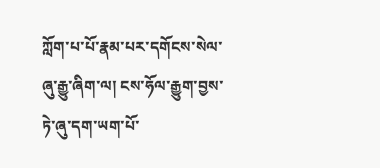ཀློག་པ་པོ་རྣམ་པར་དགོངས་སེལ་ཞུ་རྒྱུ་ཞིག་ལ། ངས་ཧོལ་རྒྱུག་བྱས་ཏེ་ཞུ་དག་ཡག་པོ་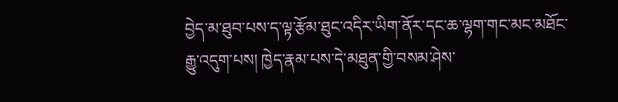བྱེད་མ་ཐུབ་པས་ད་ལྟ་རྩོམ་ཐུང་འདིར་ཡིག་ནོར་དང་ཆ་ལྷག་གང་མང་མཐོང་རྒྱུ་འདུག་པས། ཁྱེད་རྣམ་པས་དེ་མཐུན་གྱི་བསམ་ཤེས་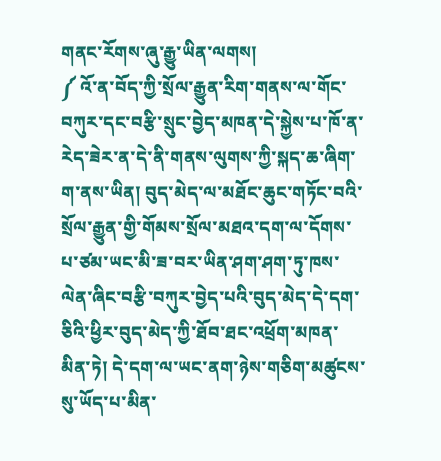གནང་རོགས་ཞུ་རྒྱུ་ཡིན་ལགས།
༼ འོ་ན་བོད་ཀྱི་སྲོལ་རྒྱུན་རིག་གནས་ལ་གོང་བཀུར་དང་བརྩི་སྲུང་བྱེད་མཁན་དེ་སྐྱེས་པ་ཁོ་ན་རེད་ཟེར་ན་དེ་ནི་གནས་ལུགས་ཀྱི་སྐད་ཆ་ཞིག་ག་ནས་ཡིན། བུད་མེད་ལ་མཐོང་ཆུང་གཏོང་བའི་སྲོལ་རྒྱུན་གྱི་གོམས་སྲོལ་མཐའ་དག་ལ་དོགས་པ་ཙམ་ཡང་མི་ཟ་བར་ཡིན་ཤག་ཤག་ཏུ་ཁས་ལེན་ཞིང་བརྩི་བཀུར་བྱེད་པའི་བུད་མེད་དེ་དག་ཅིའི་ཕྱིར་བུད་མེད་ཀྱི་ཐོབ་ཐང་འཕྲོག་མཁན་མིན་ཏེ། དེ་དག་ལ་ཡང་ནག་ཉེས་གཅིག་མཚུངས་སུ་ཡོད་པ་མིན་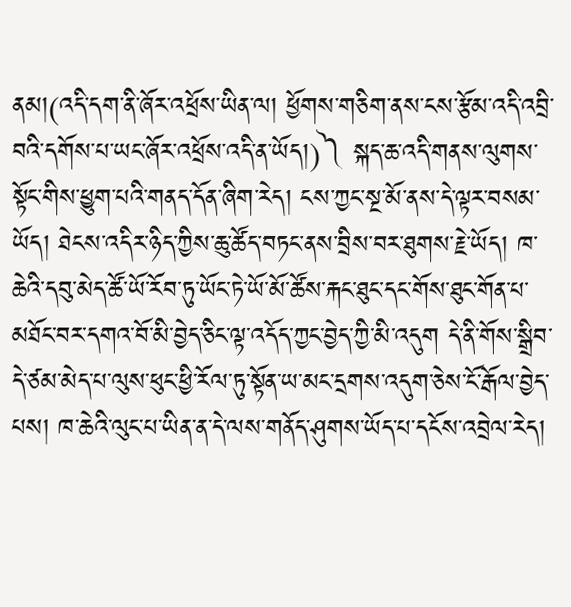ནམ།(འདི་དག་ནི་ཞོར་འཕྲོས་ཡིན་ལ། ཕྱོགས་གཅིག་ནས་ངས་རྩོམ་འདི་འབྲི་བའི་དགོས་པ་ཡང་ཞོར་འཕྲོས་འདི་ན་ཡོད།)༽ སྐད་ཆ་འདི་གནས་ལུགས་སྟོང་གིས་ཕྱུག་པའི་གནད་དོན་ཞིག་རེད། ངས་ཀྱང་སྔ་མོ་ནས་དེ་ལྟར་བསམ་ཡོད། ཐེངས་འདིར་ཉིད་ཀྱིས་ཆུ་ཚོད་བཏང་ནས་བྲིས་བར་ཐུགས་རྗེ་ཡོད། ཁ་ཆེའི་དབུ་མེད་ཚོ་ཡོ་རོབ་ཏུ་ཡོང་ཏེ་ཡོ་མོ་ཚོས་རྐང་ཐུང་དང་གོས་ཐུང་གོན་པ་མཐོང་བར་དགའ་བོ་མི་བྱེད་ཅིང་ལྟ་འདོད་ཀྱང་བྱེད་ཀྱི་མི་འདུག དེ་ནི་གོས་སྒྲིབ་དེ་ཙམ་མེད་པ་ལུས་ཕུང་ཕྱི་རོལ་ཏུ་སྟོན་ཡ་མང་དྲགས་འདུག་ཅེས་ངོ་རྒོལ་བྱེད་པས། ཁ་ཆེའི་ལུང་པ་ཡིན་ན་དེ་ལས་གནོད་ཤུགས་ཡོད་པ་དངོས་འབྲེལ་རེད།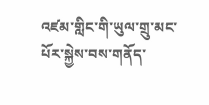འཛམ་གླིང་གི་ཡུལ་གྲུ་མང་པོར་སྐྱེས་བས་གནོད་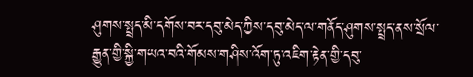ཤུགས་སྤྲད་མི་དགོས་བར་དབུ་མེད་ཀྱིས་དབུ་མེད་ལ་གནོད་ཤུགས་སྤྲད་ནས་སྲོལ་རྒྱུན་གྱི་སྐྱི་གཡའ་བའི་གོམས་གཤིས་འོག་ཏུ་འཇིག་རྟེན་གྱི་དབུ་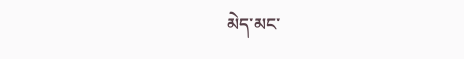མེད་མང་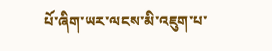པོ་ཞིག་ཡར་ལངས་མི་འཇུག་པ་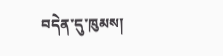བདེན་དུ་ཁུམས།